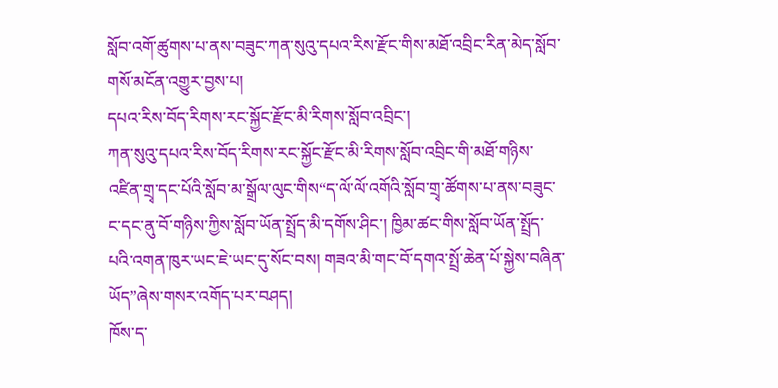སློབ་འགོ་ཚུགས་པ་ནས་བཟུང་ཀན་སུའུ་དཔའ་རིས་རྫོང་གིས་མཐོ་འབྲིང་རིན་མེད་སློབ་གསོ་མངོན་འགྱུར་བྱས་པ།
དཔའ་རིས་བོད་རིགས་རང་སྐྱོང་རྫོང་མི་རིགས་སློབ་འབྲིང་།
ཀན་སུའུ་དཔའ་རིས་བོད་རིགས་རང་སྐྱོང་རྫོང་མི་རིགས་སློབ་འབྲིང་གི་མཐོ་གཉིས་འཛིན་གྲྭ་དང་པོའི་སློབ་མ་སྒྲོལ་ལུང་གིས“ད་ལོ་ལོ་འགོའི་སློབ་གྲྭ་ཚོགས་པ་ནས་བཟུང་ང་དང་ནུ་བོ་གཉིས་ཀྱིས་སློབ་ཡོན་སྤྲོད་མི་དགོས་ཤིང་། ཁྱིམ་ཚང་གིས་སློབ་ཡོན་སྤྲོད་པའི་འགན་ཁུར་ཡང་ཇེ་ཡང་དུ་སོང་བས། གཟའ་མི་གང་བོ་དགའ་སྤྲོ་ཆེན་པོ་སྐྱེས་བཞིན་ཡོད”ཞེས་གསར་འགོད་པར་བཤད།
ཁོས་ད་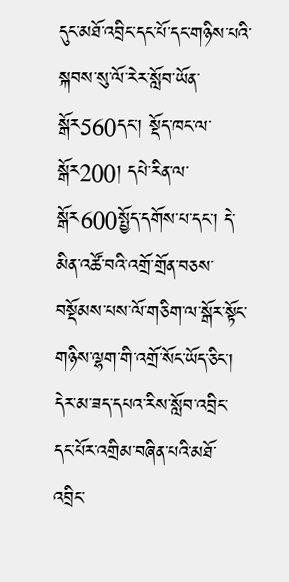དུང་མཐོ་འབྲིང་དང་པོ་དང་གཉིས་པའི་སྐབས་སུ་ལོ་རེར་སློབ་ཡོན་སྒོར560དང་། སྡོད་ཁང་ལ་སྒོར200། དཔེ་རིན་ལ་སྒོར600སྤྱོད་དགོས་པ་དང་། དེ་མིན་འཚོ་བའི་འགྲོ་གྲོན་བཅས་བསྡོམས་པས་ལོ་གཅིག་ལ་སྒོར་སྟོང་གཉིས་ལྷག་གི་འགྲོ་སོང་ཡོད་ཅིང་། དེར་མ་ཟད་དཔའ་རིས་སློབ་འབྲིང་དང་པོར་འགྲིམ་བཞིན་པའི་མཐོ་འབྲིང་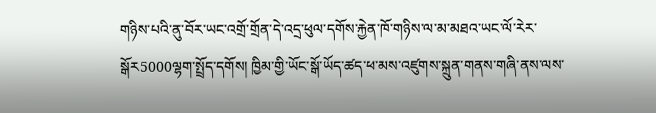གཉིས་པའི་ནུ་བོར་ཡང་འགྲོ་གྲོན་དེ་འདྲ་ཕུལ་དགོས་རྐྱེན་ཁོ་གཉིས་ལ་མ་མཐའ་ཡང་ལོ་རེར་སྒོར5000ལྷག་སྤྲོད་དགོས། ཁྱིམ་གྱི་ཡོང་སྒོ་ཡོད་ཚད་ཕ་མས་འཛུགས་སྐྲུན་གནས་གཞི་ནས་ལས་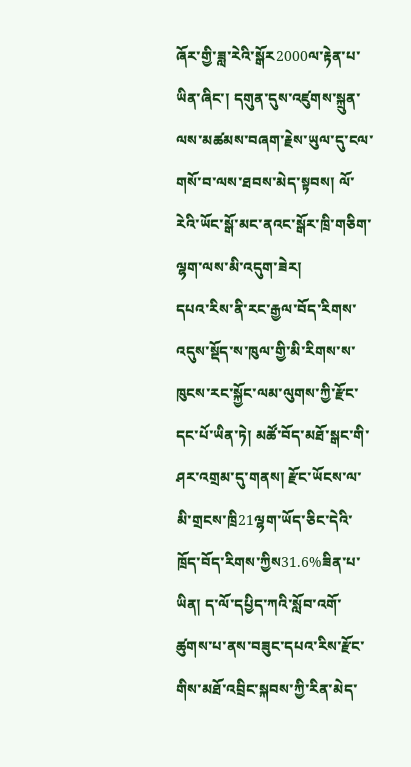ཞོར་གྱི་ཟླ་རེའི་སྒོར2000ལ་རྟེན་པ་ཡིན་ཞིང་། དགུན་དུས་འཛུགས་སྐྲུན་ལས་མཚམས་བཞག་རྗེས་ཡུལ་དུ་ངལ་གསོ་བ་ལས་ཐབས་མེད་སྟབས། ལོ་རེའི་ཡོང་སྒོ་མང་ནའང་སྒོར་ཁྲི་གཅིག་ལྷག་ལས་མི་འདུག་ཟེར།
དཔའ་རིས་ནི་རང་རྒྱལ་བོད་རིགས་འདུས་སྡོད་ས་ཁུལ་གྱི་མི་རིགས་ས་ཁུངས་རང་སྐྱོང་ལམ་ལུགས་ཀྱི་རྫོང་དང་པོ་ཡིན་ཏེ། མཚོ་བོད་མཐོ་སྒང་གི་ཤར་འགྲམ་དུ་གནས། རྫོང་ཡོངས་ལ་མི་གྲངས་ཁྲི21ལྷག་ཡོད་ཅིང་དེའི་ཁྲོད་བོད་རིགས་ཀྱིས31.6%ཟིན་པ་ཡིན། ད་ལོ་དཔྱིད་ཀའི་སློབ་འགོ་ཚུགས་པ་ནས་བཟུང་དཔའ་རིས་རྫོང་གིས་མཐོ་འབྲིང་སྐབས་ཀྱི་རིན་མེད་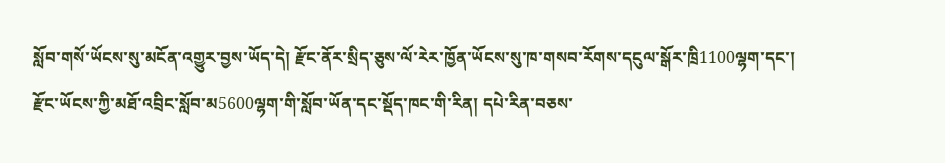སློབ་གསོ་ཡོངས་སུ་མངོན་འགྱུར་བྱས་ཡོད་དེ། རྫོང་ནོར་སྲིད་ཅུས་ལོ་རེར་ཁྱོན་ཡོངས་སུ་ཁ་གསབ་རོགས་དངུལ་སྒོར་ཁྲི1100ལྷག་དང་། རྫོང་ཡོངས་ཀྱི་མཐོ་འབྲིང་སློབ་མ5600ལྷག་གི་སློབ་ཡོན་དང་སྡོད་ཁང་གི་རིན། དཔེ་རིན་བཅས་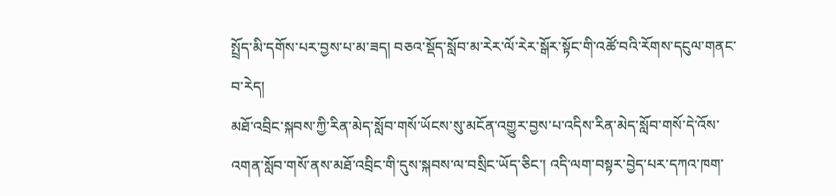སྤྲོད་མི་དགོས་པར་བྱས་པ་མ་ཟད། བཅའ་སྡོད་སློབ་མ་རེར་ལོ་རེར་སྒོར་སྟོང་གི་འཚོ་བའི་རོགས་དངུལ་གནང་བ་རེད།
མཐོ་འབྲིང་སྐབས་ཀྱི་རིན་མེད་སློབ་གསོ་ཡོངས་སུ་མངོན་འགྱུར་བྱས་པ་འདིས་རིན་མེད་སློབ་གསོ་དེ་འོས་འགན་སློབ་གསོ་ནས་མཐོ་འབྲིང་གི་དུས་སྐབས་ལ་བསྲིང་ཡོད་ཅིང་། འདི་ལག་བསྟར་བྱེད་པར་དཀའ་ཁག་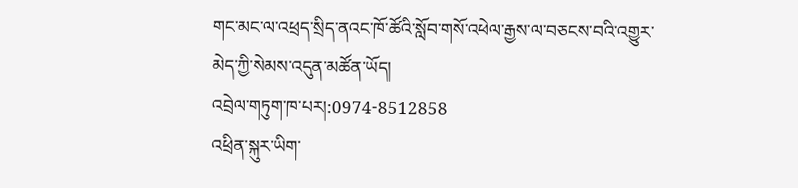གང་མང་ལ་འཕྲད་སྲིད་ནའང་ཁོ་ཚོའི་སློབ་གསོ་འཕེལ་རྒྱས་ལ་བཅངས་བའི་འགྱུར་མེད་ཀྱི་སེམས་འདུན་མཚོན་ཡོད།
འབྲེལ་གཏུག་ཁ་པར།:0974-8512858
འཕྲིན་སྐུར་ཡིག་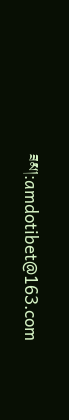ཟམ།:amdotibet@163.com